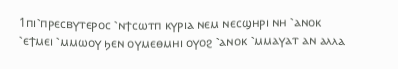1ⲡⲓ⳿ⲡⲣⲉⲥⲃⲩⲧⲉⲣⲟⲥ ⳿ⲛϯⲥⲱⲧⲡ ⲕⲩⲣⲓⲁ ⲛⲉⲙ ⲛⲉⲥϣⲏⲣⲓ ⲛⲏ ⳿ⲁⲛⲟⲕ ⳿ⲉϯⲙⲉⲓ ⳿ⲙⲙⲱⲟⲩ ϧⲉⲛ ⲟⲩⲙⲉⲑⲙⲏⲓ ⲟⲩⲟϩ ⳿ⲁⲛⲟⲕ ⳿ⲙⲙⲁⲩⲁⲧ ⲁⲛ ⲁⲗⲗⲁ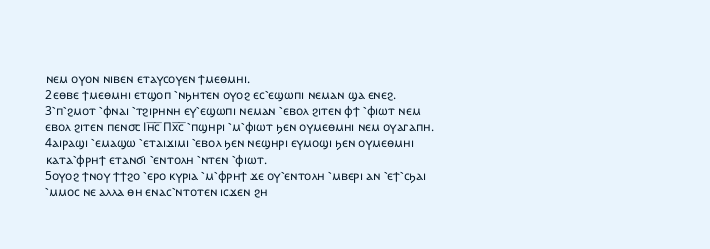ⲛⲉⲙ ⲟⲩⲟⲛ ⲛⲓⲃⲉⲛ ⲉⲧⲁⲩⲥⲟⲩⲉⲛ ϯⲙⲉⲑⲙⲏⲓ.
2ⲉⲑⲃⲉ ϯⲙⲉⲑⲙⲏⲓ ⲉⲧϣⲟⲡ ⳿ⲛϧⲏⲧⲉⲛ ⲟⲩⲟϩ ⲉⲥ⳿ⲉϣⲱⲡⲓ ⲛⲉⲙⲁⲛ ϣⲁ ⲉⲛⲉϩ.
3⳿ⲡ⳿ϩⲙⲟⲧ ⳿ⲫⲛⲁⲓ ⳿ⲧϩⲓⲣⲏⲛⲏ ⲉⲩ⳿ⲉϣⲱⲡⲓ ⲛⲉⲙⲁⲛ ⳿ⲉⲃⲟⲗ ϩⲓⲧⲉⲛ ⲫϯ ⳿ⲫⲓⲱⲧ ⲛⲉⲙ ⲉⲃⲟⲗ ϩⲓⲧⲉⲛ ⲡⲉⲛ⳪ Ⲓⲏ̅ⲥ̅ Ⲡⲭ̅ⲥ̅ ⳿ⲡϣⲏⲣⲓ ⳿ⲙ⳿ⲫⲓⲱⲧ ϧⲉⲛ ⲟⲩⲙⲉⲑⲙⲏⲓ ⲛⲉⲙ ⲟⲩⲁⲅⲁⲡⲏ.
4ⲁⲓⲣⲁϣⲓ ⳿ⲉⲙⲁϣⲱ ⳿ⲉⲧⲁⲓϫⲓⲙⲓ ⳿ⲉⲃⲟⲗ ϧⲉⲛ ⲛⲉϣⲏⲣⲓ ⲉⲩⲙⲟϣⲓ ϧⲉⲛ ⲟⲩⲙⲉⲑⲙⲏⲓ ⲕⲁⲧⲁ⳿ⲫⲣⲏϯ ⲉⲧⲁⲛϭⲓ ⳿ⲉⲛⲧⲟⲗⲏ ⳿ⲛⲧⲉⲛ ⳿ⲫⲓⲱⲧ.
5ⲟⲩⲟϩ ϯⲛⲟⲩ ϯϯϩⲟ ⳿ⲉⲣⲟ ⲕⲩⲣⲓⲁ ⳿ⲙ⳿ⲫⲣⲏϯ ϫⲉ ⲟⲩ⳿ⲉⲛⲧⲟⲗⲏ ⳿ⲙⲃⲉⲣⲓ ⲁⲛ ⳿ⲉϯ⳿ⲥϧⲁⲓ ⳿ⲙⲙⲟⲥ ⲛⲉ ⲁⲗⲗⲁ ⲑⲏ ⲉⲛⲁⲥ⳿ⲛⲧⲟⲧⲉⲛ ⲓⲥϫⲉⲛ ϩⲏ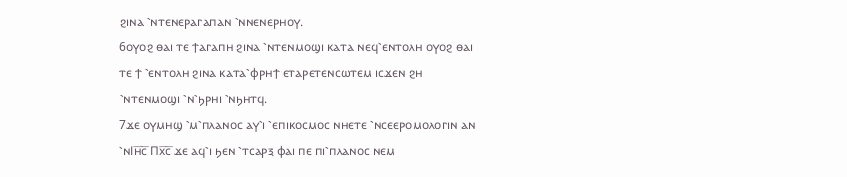ϩⲓⲛⲁ ⳿ⲛⲧⲉⲛⲉⲣⲁⲅⲁⲡⲁⲛ ⳿ⲛⲛⲉⲛⲉⲣⲏⲟⲩ.
6ⲟⲩⲟϩ ⲑⲁⲓ ⲧⲉ ϯⲁⲅⲁⲡⲏ ϩⲓⲛⲁ ⳿ⲛⲧⲉⲛⲙⲟϣⲓ ⲕⲁⲧⲁ ⲛⲉϥ⳿ⲉⲛⲧⲟⲗⲏ ⲟⲩⲟϩ ⲑⲁⲓ ⲧⲉ ϯ ⳿ⲉⲛⲧⲟⲗⲏ ϩⲓⲛⲁ ⲕⲁⲧⲁ⳿ⲫⲣⲏϯ ⲉⲧⲁⲣⲉⲧⲉⲛⲥⲱⲧⲉⲙ ⲓⲥϫⲉⲛ ϩⲏ ⳿ⲛⲧⲉⲛⲙⲟϣⲓ ⳿ⲛ⳿ϧⲣⲏⲓ ⳿ⲛϧⲏⲧϥ.
7ϫⲉ ⲟⲩⲙⲏϣ ⳿ⲙ⳿ⲡⲗⲁⲛⲟⲥ ⲁⲩ⳿ⲓ ⳿ⲉⲡⲓⲕⲟⲥⲙⲟⲥ ⲛⲏⲉⲧⲉ ⳿ⲛⲥⲉⲉⲣⲟⲙⲟⲗⲟⲅⲓⲛ ⲁⲛ ⳿ⲛⲒⲏ̅ⲥ̅ Ⲡⲭ̅ⲥ̅ ϫⲉ ⲁϥ⳿ⲓ ϧⲉⲛ ⳿ⲧⲥⲁⲣⲝ ⲫⲁⲓ ⲡⲉ ⲡⲓ⳿ⲡⲗⲁⲛⲟⲥ ⲛⲉⲙ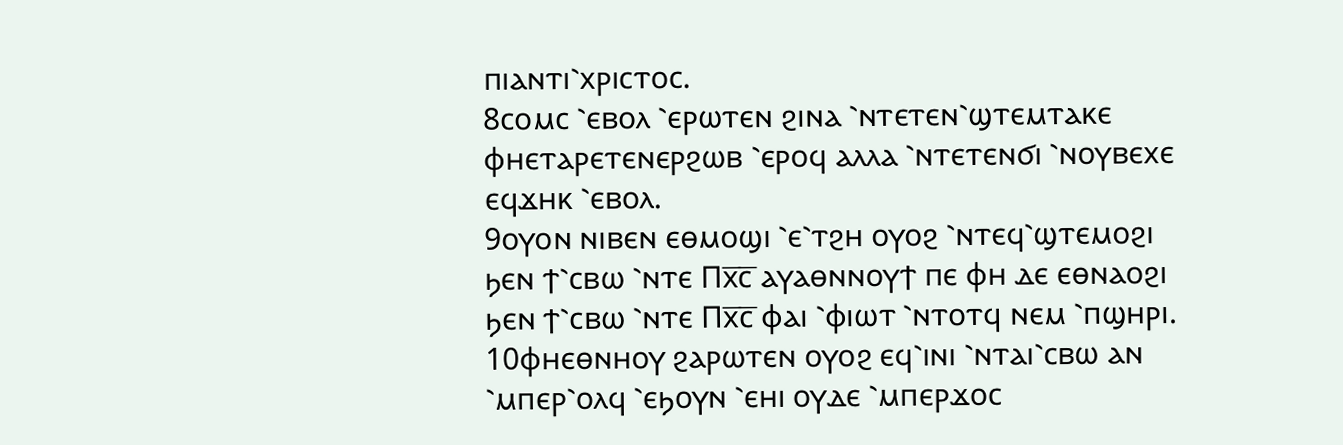ⲡⲓⲁⲛⲧⲓ⳿ⲭⲣⲓⲥⲧⲟⲥ.
8ⲥⲟⲙⲥ ⳿ⲉⲃⲟⲗ ⳿ⲉⲣⲱⲧⲉⲛ ϩⲓⲛⲁ ⳿ⲛⲧⲉⲧⲉⲛ⳿ϣⲧⲉⲙⲧⲁⲕⲉ ⲫⲏⲉⲧⲁⲣⲉⲧⲉⲛⲉⲣϩⲱⲃ ⳿ⲉⲣⲟϥ ⲁⲗⲗⲁ ⳿ⲛⲧⲉⲧⲉⲛϭⲓ ⳿ⲛⲟⲩⲃⲉⲭⲉ ⲉϥϫⲏⲕ ⳿ⲉⲃⲟⲗ.
9ⲟⲩⲟⲛ ⲛⲓⲃⲉⲛ ⲉⲑⲙⲟϣⲓ ⳿ⲉ⳿ⲧϩⲏ ⲟⲩⲟϩ ⳿ⲛⲧⲉϥ⳿ϣⲧⲉⲙⲟϩⲓ ϧⲉⲛ ϯ⳿ⲥⲃⲱ ⳿ⲛⲧⲉ Ⲡⲭ̅ⲥ̅ ⲁⲩⲁⲑⲛⲛⲟⲩϯ ⲡⲉ ⲫⲏ ⲇⲉ ⲉⲑⲛⲁⲟϩⲓ ϧⲉⲛ ϯ⳿ⲥⲃⲱ ⳿ⲛⲧⲉ Ⲡⲭ̅ⲥ̅ ⲫⲁⲓ ⳿ⲫⲓⲱⲧ ⳿ⲛⲧⲟⲧϥ ⲛⲉⲙ ⳿ⲡϣⲏⲣⲓ.
10ⲫⲏⲉⲑⲛⲏⲟⲩ ϩⲁⲣⲱⲧⲉⲛ ⲟⲩⲟϩ ⲉϥ⳿ⲓⲛⲓ ⳿ⲛⲧⲁⲓ⳿ⲥⲃⲱ ⲁⲛ ⳿ⲙⲡⲉⲣ⳿ⲟⲗϥ ⳿ⲉϧⲟⲩⲛ ⳿ⲉⲏⲓ ⲟⲩⲇⲉ ⳿ⲙⲡⲉⲣϫⲟⲥ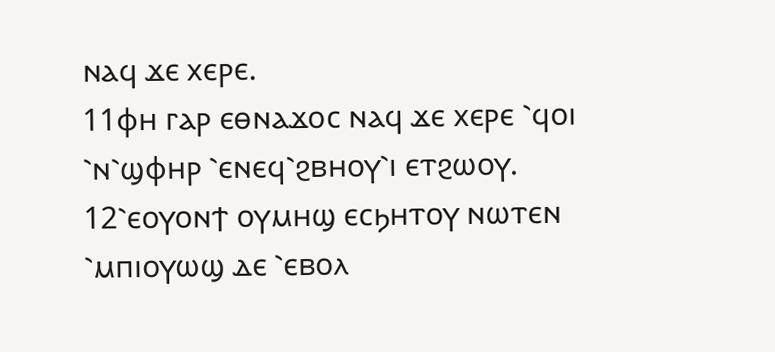ⲛⲁϥ ϫⲉ ⲭⲉⲣⲉ.
11ⲫⲏ ⲅⲁⲣ ⲉⲑⲛⲁϫⲟⲥ ⲛⲁϥ ϫⲉ ⲭⲉⲣⲉ ⳿ϥⲟⲓ ⳿ⲛ⳿ϣⲫⲏⲣ ⳿ⲉⲛⲉϥ⳿ϩⲃⲏⲟⲩ⳿ⲓ ⲉⲧϩⲱⲟⲩ.
12⳿ⲉⲟⲩⲟⲛϯ ⲟⲩⲙⲏϣ ⲉⲥϧⲏⲧⲟⲩ ⲛⲱⲧⲉⲛ ⳿ⲙⲡⲓⲟⲩⲱϣ ⲇⲉ ⳿ⲉⲃⲟⲗ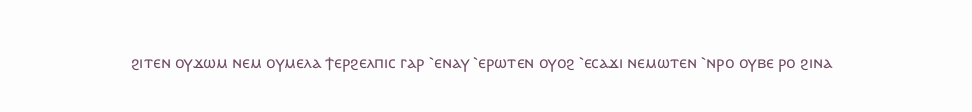ϩⲓⲧⲉⲛ ⲟⲩϫⲱⲙ ⲛⲉⲙ ⲟⲩⲙⲉⲗⲁ ϯⲉⲣϩⲉⲗⲡⲓⲥ ⲅⲁⲣ ⳿ⲉⲛⲁⲩ ⳿ⲉⲣⲱⲧⲉⲛ ⲟⲩⲟϩ ⳿ⲉⲥⲁϫⲓ ⲛⲉⲙⲱⲧⲉⲛ ⳿ⲛⲣⲟ ⲟⲩⲃⲉ ⲣⲟ ϩⲓⲛⲁ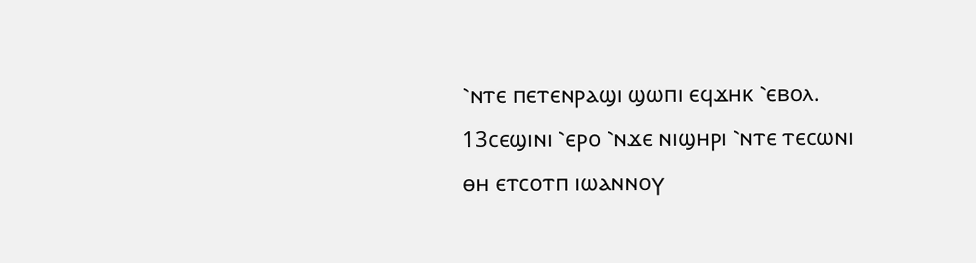⳿ⲛⲧⲉ ⲡⲉⲧⲉⲛⲣⲁϣⲓ ϣⲱⲡⲓ ⲉϥϫⲏⲕ ⳿ⲉⲃⲟⲗ.
13ⲥⲉϣⲓⲛⲓ ⳿ⲉⲣⲟ ⳿ⲛϫⲉ ⲛⲓϣⲏⲣⲓ ⳿ⲛⲧⲉ ⲧⲉⲥⲱⲛⲓ ⲑⲏ ⲉⲧⲥⲟⲧⲡ ⲓⲱⲁⲛⲛⲟⲩ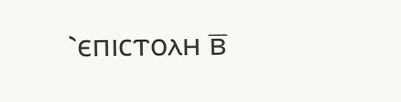⳿ⲉⲡⲓⲥⲧⲟⲗⲏ ⲃ̅